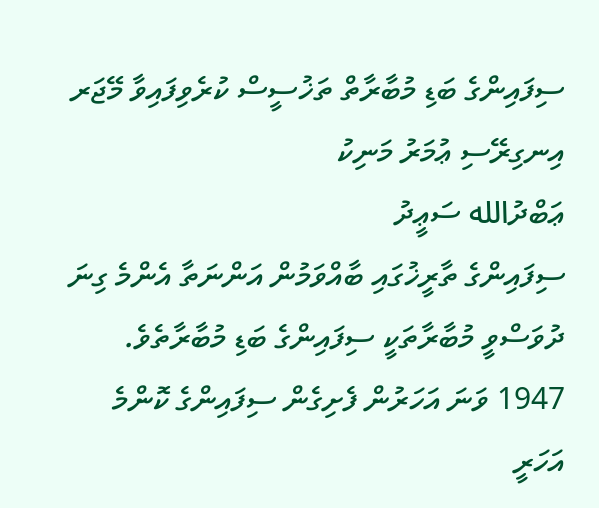ސިފައިންގެ ބަޑި މުބާރާތް ތަޚުސީސް ކުރެވިފައިވާ މޭޖަރ އިނގިރޭސި ޢުމަރު މަނިކު
ޢަބްދުالله ސަޢީދު
ސިފައިންގެ ތާރީޚުގައި ބާއްވަމުން އަންނަތާ އެންމެ ގިނަ ދުވަސްވީ މުބާރާތަކީ ސިފައިންގެ ބަޑި މުބާރާތެވެ. 1947 ވަނަ އަހަރުން ފެށިގެން ސިފައިންގެ ކޮންމެ އަހަރީ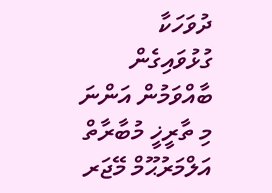ދުވަހަކާ ގުޅުވައިގެން ބާއްވަމުން އަންނަ މި ތާރީޚީ މުބާރާތް އަލްމަރުޙޫމް މޭޖަރ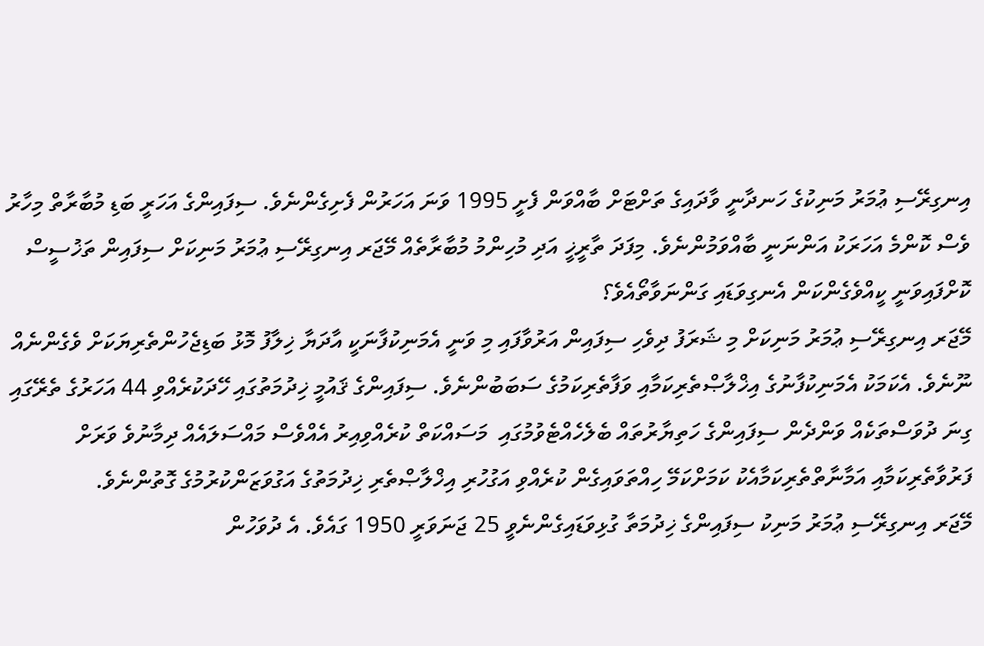އިނގިރޭސި ޢުމަރު މަނިކުގެ ހަނދާނީ ވާދައިގެ ތަށްޓަށް ބާއްވަން ފެށީ 1995 ވަނަ އަހަރުން ފެށިގެންނެވެ. ސިފައިންގެ އަހަރީ ބަޑި މުބާރާތް މިހާރު ވެސް ކޮންމެ އަހަރަކު އަންނަނީ ބާއްވަމުންނެވެ. މިފަދަ ތާރީޚީ އަދި މުހިންމު މުބާރާތެއް މޭޖަރ އިނގިރޭސި ޢުމަރު މަނިކަށް ސިފައިން ތަޚުސީސް ކޮށްފައިވަނީ ކީއްވެގެންކަން އެނގިވަޑައި ގަންނަވާތޯއެވެ؟
މޭޖަރ އިނގިރޭސި ޢުމަރު މަނިކަށް މި ޝަރަފު ދިވެހި ސިފައިން އަރުވާފައި މި ވަނީ އެމަނިކުފާނަކީ އާދަޔާ ޚިލާފު މޮޅު ބަޑިޖެހުންތެރިޔަކަށް ވެގެންނެއް ނޫނެވެ. އެކަމަކު އެމަނިކުފާނުގެ އިޚްލާޞްތެރިކަމާއި ވަފާތެރިކަމުގެ ސަބަބުންނެވެ. ސިފައިންގެ ޤައުމީ ޚިދުމަތުގައި ހޭދަކުރެއްވި 44 އަހަރުގެ ތެރޭގައި ގިނަ ދުވަސްތަކެއް ވަންދެން ސިފައިންގެ ހަތިޔާރުތައް ބެލެހެއްޓެވުމުގައި  މަސައްކަތް ކުރެއްވިއިރު އެއްވެސް މައްސަލައެއް ދިމާނުވެ ވަރަށް ފަރުވާތެރިކަމާއި އަމާނާތްތެރިކަމާއެކު ކަމަށްކަމޭ ހިއްތަވައިގެން ކުރެއްވި އަގުހުރި އިޚްލާޞްތެރި ޚިދުމަތުގެ އަގުވަޒަންކުރުމުގެ ގޮތުންނެވެ.
މޭޖަރ އިނގިރޭސި ޢުމަރު މަނިކު ސިފައިންގެ ޚިދުމަތާ ގުޅިވަޑައިގެންނެވީ 25 ޖަނަވަރީ 1950 ގައެވެ. އެ ދުވަހުން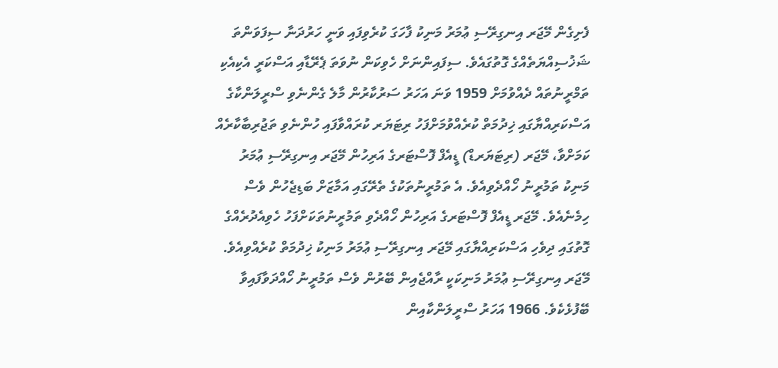ފެށިގެން މޭޖަރ އިނގިރޭސި ޢުމަރު މަނިކު ފާހަގަ ކުރެވިފައި ވަނީ ހަރުދަނާ ސިފަވަންތަ ޝަޚުސިއްޔަތެއްގެ ގޮތުގައެވެ. ސިފައިންނަށް ހެވިކަން ނުވަތަ ޕެރޭޑާއި އަސްކަރީ އެކިއެކި ތަމްރީނުތައް ދެއްވުމަށް 1959 ވަނަ އަހަރު ސަރުކާރުން މާލެ ގެންނެވި ސްރީލަންކާގެ އަސްކަރިއްޔާގައި ޚިދުމަތް ކުރެއްވުމަށްފަހު ރިޓަޔަރ ކުރައްވާފައި ހުންނެވި ތަޖުރިބާކާރެއް ކަމަށްވާ، މޭޖަރ (ރިޓަޔަރޑް) ޑީއެފް ފޮސްޓަރގެ އަރިހުން މޭޖަރ އިނގިރޭސި ޢުމަރު މަނިކު ތަމުރީނު ހޯއްދެވިއެވެ. އެ ތަމުރީނުތަކުގެ ތެރޭގައި އަމާޒަށް ބަޑިޖެހުން ވެސް ހިމެނެއެވެ. މޭޖަރ ޑީއެފް ފޮސްޓަރގެ އަރިހުން ހޯއްދެވި ތަމުރީނުތަކަށްފަހު ހެވިއެދުރެއްގެ ގޮތުގައި ދިވެހި އަސްކަރިއްޔާގައި މޭޖަރ އިނގިރޭސި ޢުމަރު މަނިކު ޚިދުމަތް ކުރެއްވިއެވެ.
މޭޖަރ އިނގިރޭސި ޢުމަރު މަނިކަކީ ރާއްޖެއިން ބޭރުން ވެސް ތަމުރީނު ހޯއްދަވާފައިވާ ބޭފުޅެކެވެ. 1966 އަހަރު ސްރީލަންކާއިން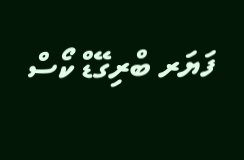ފަޔަރ ބްރިގޭޑް ކޯސް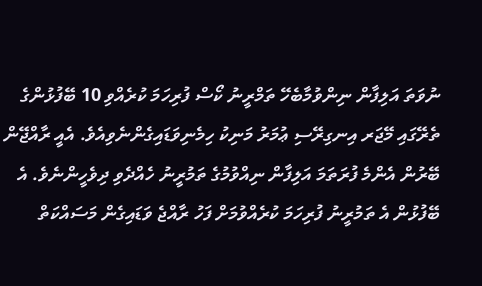ނުވަތަ އަލިފާން ނިންވުމާބެހޭ ތަމްރީނު ކޯސް ފުރިހަމަ ކުރެއްވި 10 ބޭފުޅުންގެ ތެރޭގައި މޭޖަރ އިނގިރޭސި ޢުމަރު މަނިކު ހިމެނިވަޑައިގެންނެވިއެވެ. އެއީ ރާއްޖޭން ބޭރުން އެންމެ ފުރަތަމަ އަލިފާން ނިއްވުމުގެ ތަމުރީނު ހެއްދެވި ދިވެހީންނެވެ. އެ ބޭފުޅުން އެ ތަމުރީނު ފުރިހަމަ ކުރެއްވުމަށް ފަހު ރާއްޖެ ވަޑައިގެން މަސައްކަތް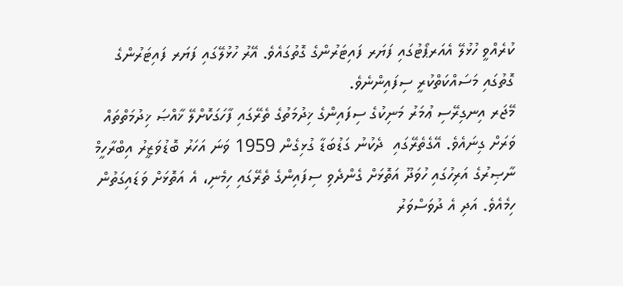ކުރެއްވީ ހުޅުލޭ އެއަރޕޯޓުގައި ފަޔަރ ފައިޓަރުންގެ ގޮތުގައެވެ. އޭރު ހުޅުލޭގައި ފަޔަރ ފައިޓަރުންގެ ގޮތުގައި މަސައްކަތްކުރީ ސިފައިންނެވެ.
މޭޖަރ އިނގިރޭސި ޢުމަރު މަނިކުގެ ސިފައިންގެ ޚިދުމަތުގެ ތެރޭގައި ފާހަގަކޮށްލޭ ޚާއްޞަ ޚިދުމަތްތައް ވަރަށް ގިނައެވެ. އޭގެތެރޭގައި  ދެކުނު ގަޑުބަޑާ ގުޅިގެން 1959 ވަނަ އަހަރު ބޮޑުވަޒީރު އިބްރާހީމް ނާޞިރުގެ އަރިހުގައި ހުވަދޫ އަތޮޅަށް ގެންދެވި ސިފައިންގެ ތެރޭގައި ހިމެނި، އެ އަތޮޅަށް ވަޑައިގަތުން ހިމެއެވެ. އަދި އެ ދުވަސްވަރު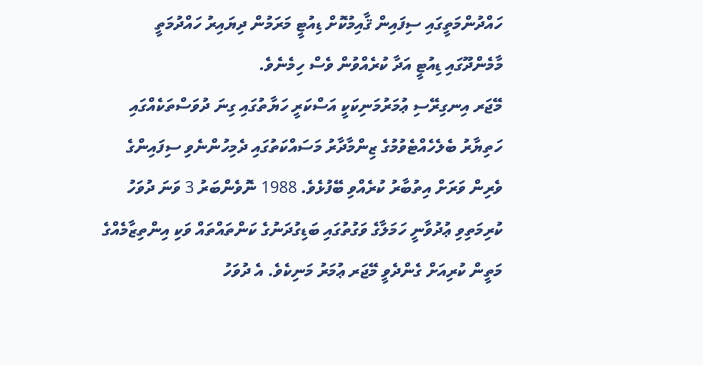ހައްދުންމަތީގައި ސިފައިން ޤާއިމުކޮށް ޑިއުޓީ މަރަމުން ދިޔައިރު ހައްދުމަތީ މާމެންދޫގައި ޑިއުޓީ އަދާ ކުރެއްވުން ވެސް ހިމެނެވެ.
މޭޖަރ އިނގިރޭސި ޢުމަރުމަނިކަކީ އަސްކަރީ ހަޔާތުގައި ގިނަ ދުވަސްތަކެއްގައި ހަތިޔާރު ބެލެހެއްޓެވުމުގެ ޒިންމާދާރު މަސައްކަތުގައި ދެމިހުންނެވި ސިފައިންގެ ވެރިން ވަރަށް އިތުބާރު ކުރެއްވި ބޭފުޅެވެ. 1988 ނޮވެންބަރު 3 ވަނަ ދުވަހު ކުރިމަތިވި ޢުދުވާނީ ހަމަލާގެ ވަގުތުގައި ބަޑިގުދަނުގެ ކަންތައްތައް ވަކި އިންތިޒާމެއްގެ މަތީން ކުރިއަށް ގެންދެވީ މޭޖަރ ޢުމަރު މަނިކެވެ. އެ ދުވަހު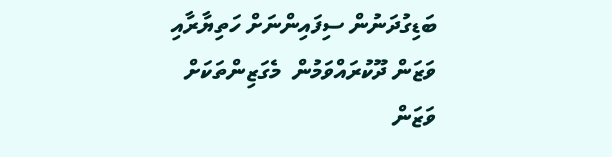ބަޑިގުދަނުން ސިފައިންނަށް ހަތިޔާރާއި ވަޒަން ދޫކުރައްވަމުން  މެގަޒިންތަކަށް ވަޒަން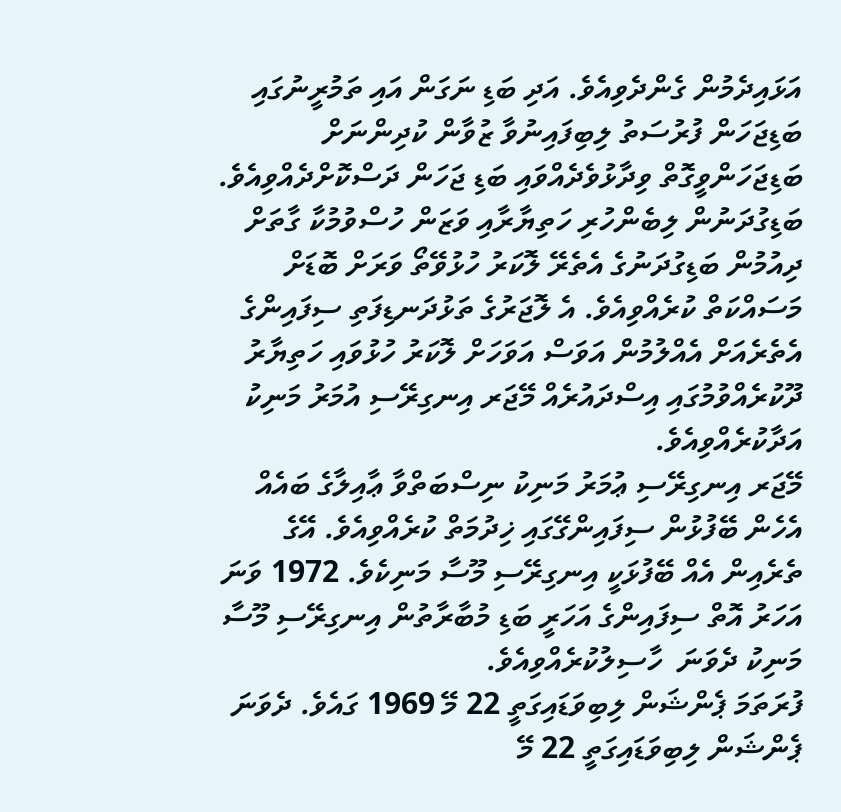އަޅައިދެމުން ގެންދެވިއެވެ. އަދި ބަޑި ނަގަން އައި ތަމުރީނުގައި ބަޑިޖަހަން ފުރުސަތު ލިބިފައިނުވާ ޒުވާން ކުދިންނަށް ބަޑިޖަހަންވީގޮތް ވިދާޅުވެދެއްވައި ބަޑި ޖަހަން ދަސްކޮށްދެއްވިއެވެ. ބަޑިގުދަނުން ލިބެންހުރި ހަތިޔާރާއި ވަޒަން ހުސްވުމުކާ ގާތަށް ދިއުމުން ބަޑިގުދަނުގެ އެތެރޭ ލޮކަރު ހުޅުވޭތޯ ވަރަށް ބޮޑަށް މަސައްކަތް ކުރެއްވިއެވެ. އެ ލޮޖަރުގެ ތަޅުދަނޑިފަތި ސިފައިންގެ އެތެރެއަށް އެއްލުމުން އަވަސް އަވަހަށް ލޮކަރު ހުޅުވައި ހަތިޔާރު ދޫކުރެއްވުމުގައި އިސްދައުރެއް މޭޖަރ އިނގިރޭސި އުމަރު މަނިކު އަދާކުރެއްވިއެވެ.
މޭޖަރ އިނގިރޭސި ޢުމަރު މަނިކު ނިސްބަތްވާ ޢާއިލާގެ ބައެއް އެހެން ބޭފުޅުން ސިފައިންގޭގައި ޚިދުމަތް ކުރެއްވިއެވެ. އޭގެ ތެރެއިން އެއް ބޭފުޅަކީ އިނގިރޭސި މޫސާ މަނިކެވެ. 1972 ވަނަ އަހަރު އޮތް ސިފައިންގެ އަހަރީ ބަޑި މުބާރާތުން އިނގިރޭސި މޫސާ މަނިކު ދެވަނަ  ހާސިލުކުރެއްވިއެވެ.
ފުރަތަމަ ޕެންޝަން ލިބިވަޑައިގަތީ 22 މޭ 1969 ގައެވެ. ދެވަނަ ޕެންޝަން ލިބިވަޑައިގަތީ 22 މޭ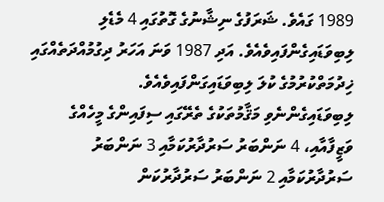1989 ގައެވެ. ޝަރަފުގެ ނިޝާނުގެ ގޮތުގައި 4 މެޑެލި ލިބިވަޑައިގެންފައިވެއެވެ. އަދި 1987 ވަނަ އަހަރު ދިގުމުއްދަތެއްގައި ޚިދުމަތްކުރުމުގެ ކުލަ ލިބިވަޑައިގަންފައިވެއެވެ.
ލިބިވަޑައިގެންނެވި މަޤާމުތަކުގެ ތެރޭގައި ސިފައިންގެ މީހެއްގެ ވަޒީފާއާއި، 4 ނަންބަރު ސަރުދާރުކަމާއި 3 ނަންބަރު ސަރުދާރުކަމާއި 2 ނަންބަރު ސަރުދާރުކަން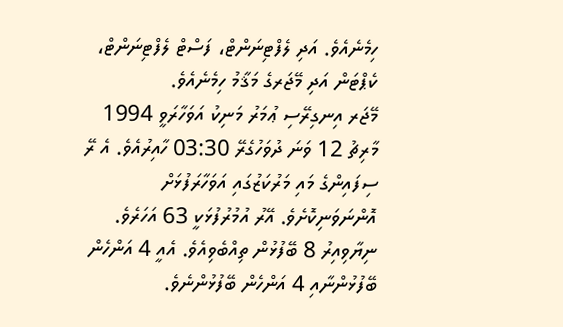ހިމެނެއެވެ. އަދި ލެފްޓިނަންޓް، ފަސްޓް ލެފްޓިނަންޓް،  ކެޕްޓަން އަދި މޭޖަރގެ މަޤާމު ހިމެނެއެވެ.
މޭޖަރ އިނގިރޭސި ޢުމަރު މަނިކު އަވަހާރަވީ 1994 މާރިޗު 12 ވަނަ ދުވަހުގެރޭ 03:30 ހާއިރުއެވެ. އެ ރޭ ސިފައިންގެ މައި މަރުކަޒުގައި އަވަހާރަފުޅަށް އޮންނަވަނިކޮށެވެ. އޭރު އުމުރުފުޅަކީ 63 އަހަރެވެ. ނިޔާވިއިރު 8 ބޭފުޅުން ތިއްބެވިއެވެ. އެއީ 4 އަންހެން ބޭފުޅުންނާއި 4 އަންހެން ބޭފުޅުންނެވެ.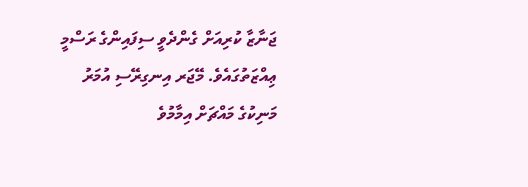ޖަނާޒާ ކުރިއަށް ގެންދެވީ ސިފައިންގެ ރަސްމީ ޢިއްޒަތުގައެވެ. މޭޖަރ އިނގިރޭސި އުމަރު މަނިކުގެ މައްޗަށް އިމާމުވެ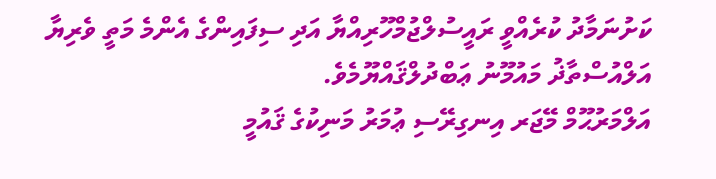ކަށުނަމާދު ކުރެއްވީ ރައީސުލްޖުމްހޫރިއްޔާ އަދި ސިފައިންގެ އެންމެ މަތީ ވެރިޔާ އަލްއުސްތާޛު މައުމޫނު ޢަބްދުލްޤައްޔޫމެވެ.
އަލްމަރުޙޫމް މޭޖަރ އިނގިރޭސި ޢުމަރު މަނިކުގެ ޤައުމީ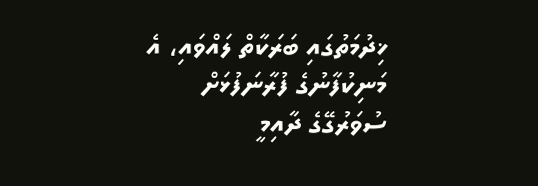ޚިދުމަތުގައި ބަރަކާތް ލައްވައި، އެ މަނިކުފާނުގެ ފުރާނަފުޅަށް ސުވަރުގޭގެ ދާއިމީ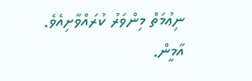ނިޢުމަތް މިންވަރު ކުރައްވާށިއެވެ. އާމީން.